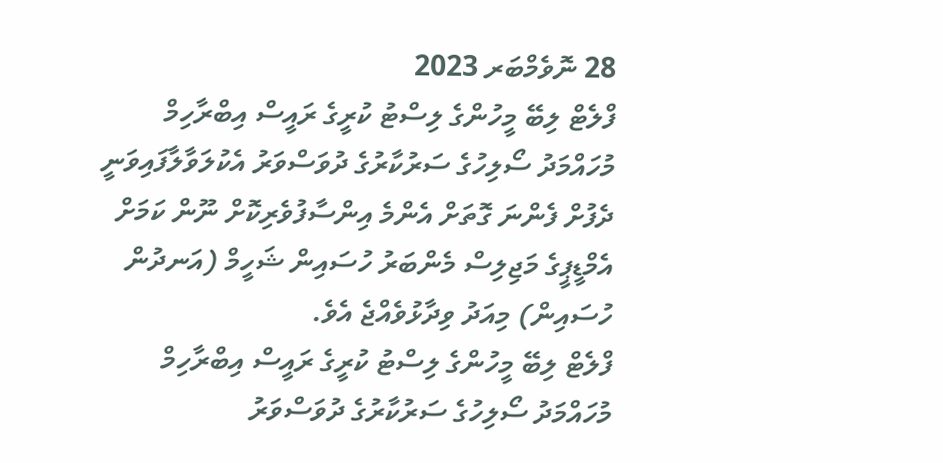28 ނޮވެމްބަރ 2023
ފްލެޓް ލިބޭ މީހުންގެ ލިސްޓު ކުރީގެ ރައީސް އިބްރާހިމް މުހައްމަދު ސޯލިހުގެ ސަރުކާރުގެ ދުވަސްވަރު އެކުލަވާލާފައިވަނީ ދެފުށް ފެންނަ ގޮތަށް އެންމެ އިންސާފުވެރިކޮށް ނޫން ކަމަށް އެމްޑީޕީގެ މަޖިލިސް މެންބަރު ހުސައިން ޝަހީމް (އަނދުން ހުސައިން) މިއަދު ވިދާޅުވެއްޖެ އެވެ.
ފްލެޓް ލިބޭ މީހުންގެ ލިސްޓު ކުރީގެ ރައީސް އިބްރާހިމް މުހައްމަދު ސޯލިހުގެ ސަރުކާރުގެ ދުވަސްވަރު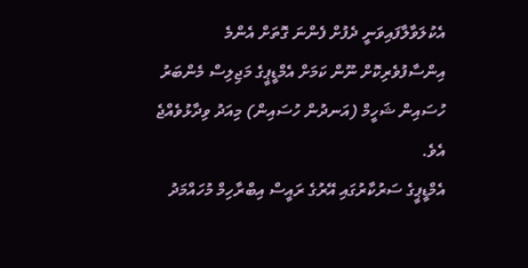އެކުލަވާލާފައިވަނީ ދެފުށް ފެންނަ ގޮތަށް އެންމެ އިންސާފުވެރިކޮށް ނޫން ކަމަށް އެމްޑީޕީގެ މަޖިލިސް މެންބަރު ހުސައިން ޝަހީމް (އަނދުން ހުސައިން) މިއަދު ވިދާޅުވެއްޖެ އެވެ.
އެމްޑީޕީގެ ސަރުކާރުގައި އޭރުގެ ރައީސް އިބްރާހިމް މުހައްމަދު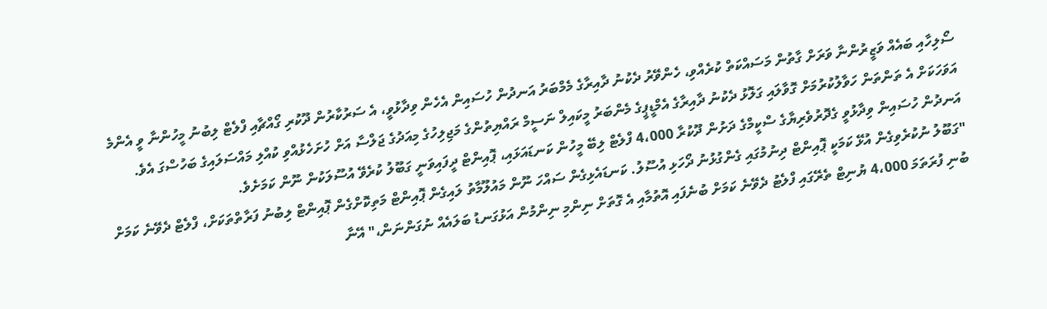ސޯލިހާއި ބައެއް ވަޒީރުންނާ ވަރަށް ގާތުން މަސައްކަތް ކުރެއްވި، ހެންވޭރު ދެކުނު ދާއިރާގެ މެމްބަރު އަނދުން ހުސައިން އެހެން ވިދާޅުވީ، އެ ސަރުކާރުން ދޫކުރި ގޯއްޗާއި ފްލެޓް ލިބުނު މީހުންނާ ވީ އެންމެ އަވަހަކަށް އެ ތަންތަން ހަވާލުކުރުމަށް ގޮވާލައި ގަލޮޅު ދެކުނު ދާއިރާގެ އެމްޑީޕީގެ މެންބަރު މީކައިލް ނަސީމް ރައްޔިތުންގެ މަޖިލިހުގެ މިއަދުގެ ޖަލްސާ އަށް ހުށަހެޅުއްވި ކުއްލި މައްސަލައިގެ ބަހުސްގަ އެވެ.
އަނދުން ހުސައިން ވިދާޅުވީ ގެދޮރުވެރިޔާގެ ސްކީމްގެ ދަށުން ދޫކުރާ 4،000 ފްލެޓް ލިބޭ މީހުން ކަނޑައަޅައި، ޕޮއިންޓް ދީފައިވަނީ ގަބޫލު ކުރެވޭ އުސޫލަކުން ނޫން ކަމަށެވެ.
"ގަބޫލު ނުކުރެވިގެން އުޅޭ ކަމަކީ ޕޮއިންޓް ދިނުމުގައި ގެންގުޅުނު ދޯހަޅި އުސޫލު. ކަނޑައެޅިގެން ސައްހަ ނޫން މައުލޫމާތު ލައިގެން ޕޮއިންޓް މަތިކޮށްގެން ޕޮއިންޓް ލިބުނު ފަރާތްތަކަށް، ފްލެޓް ދެވޭނެ ކަމަށް ބުނި ފުރަތަމަ 4،000 ޔުނިޓް ތެރޭގައި ފްލެޓު ދެވޭނެ ކަމަށް ބުނެފައި އޮތުމާއި އެ ގޮތަށް ނިންމި ނިންމުން އަޅުގަނޑު ބަލައެއް ނުގަންނަން،" އޭނާ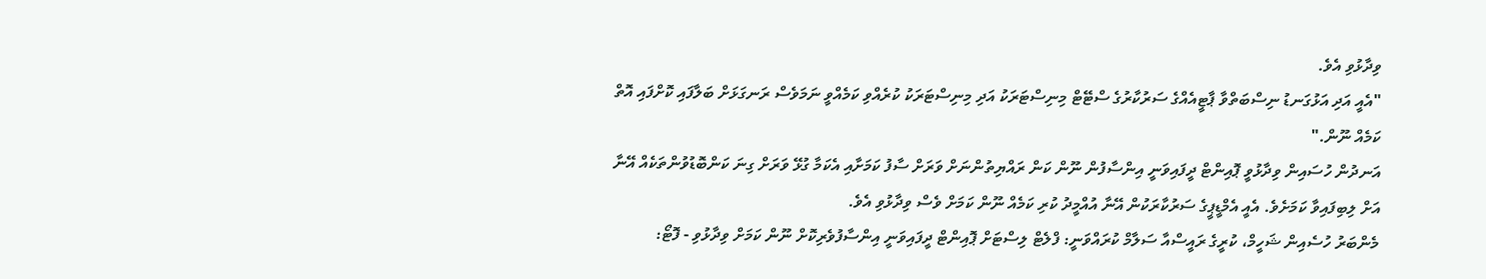ވިދާޅުވި އެވެ.
"އެއީ އަދި އަޅުގަނޑު ނިސްބަތްވާ ޕާޓީއެއްގެ ސަރުކާރުގެ ސްޓޭޓް މިނިސްޓަރަކު އަދި މިނިސްޓަރަކު ކުރެއްވި ކަމެއްވީ ނަމަވެސް ރަނގަޅަށް ބަލާފައި ކޮށްފައި އޮތް ކަމެއް ނޫން."
އަނދުން ހުސައިން ވިދާޅުވީ ޕޮއިންޓް ދީފައިވަނީ އިންސާފުން ނޫން ކަން ރައްޔިތުންނަށް ވަރަށް ސާފު ކަމަށާއި އެކަމާ ގުޅޭ ވަރަށް ގިނަ ކަންބޮޑުވުންތަކެއް އޭނާ އަށް ލިބިފައިވާ ކަމަށެވެ. އެއީ އެމްޑީޕީގެ ސަރުކާރަކުން އޭނާ އުއްމީދު ކުރި ކަމެއް ނޫން ކަމަށް ވެސް ވިދާޅުވި އެވެ.
މެންބަރު ހުސެއިން ޝަހީމް، ކުރީގެ ރައީސްއާ ސަލާމް ކުރައްވަނީ: ފްލެޓް ލިސްޓަށް ޕޮއިންޓް ދީފައިވަނީ އިންސާފުވެރިކޮށް ނޫން ކަމަށް ވިދާޅުވި - ފޮޓޯ: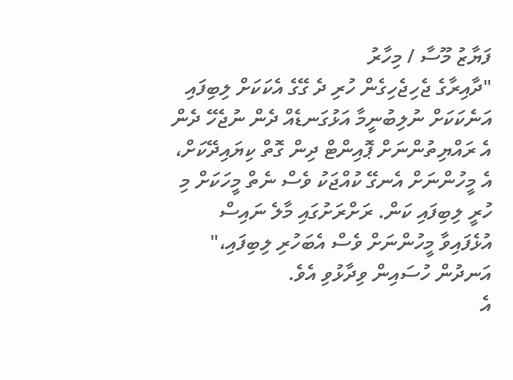ފަޔާޒު މޫސާ / މިހާރު
"ދާއިރާގެ ޖެހިޖެހިގެން ހުރި ދެ ގޭގެ އެކަކަށް ލިބިފައި އަނެކަކަށް ނުލިބުނީމާ އަޅުގަނޑެއް ދެން ނުޖެހޭ ދެން އެ ރައްޔިތުންނަށް ޕޮއިންޓް ދިން ގޮތް ކިޔައިދޭކަށް، އެ މީހުންނަށް އެނގޭ ކުއްޖަކު ވެސް ނެތް މީހަކަށް މި ހުރީ ލިބިފައި ކަން. ރަށްރަށުގައި މާލެ ނައިސް އުޅެފައިވާ މީހުންނަށް ވެސް އެބަހުރި ލިބިފައި،" އަނދުން ހުސައިން ވިދާޅުވި އެވެ.
އެ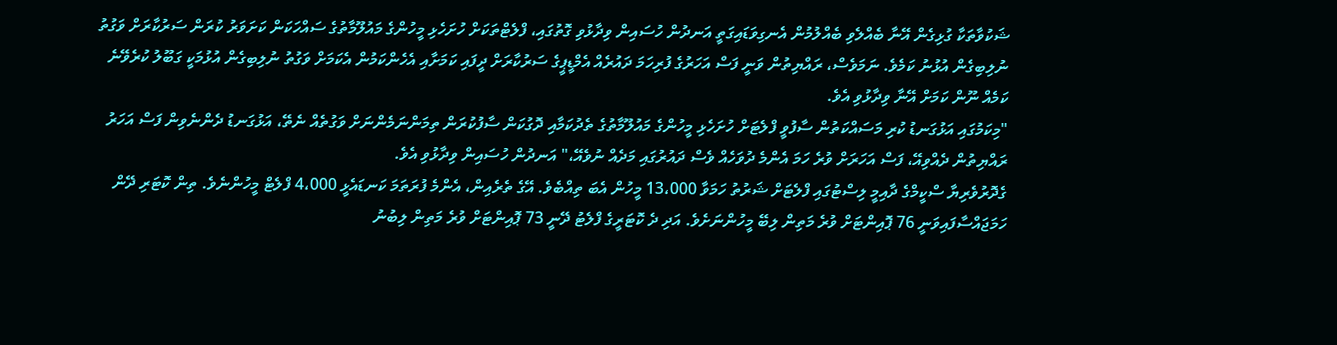ޝަކުވާތަކާ ގުޅިގެން އޭނާ ބެއްލެވި ބެއްލުމުން އެނގިވަޑައިގަތީ އަނދުން ހުސައިން ވިދާޅުވި ގޮތުގައި، ފްލެޓްތަކަށް ހުށަހެޅި މީހުންގެ މައުލޫމާތުގެ ސައްހަކަން ކަށަވަރު ކުރަން ސަރުކާރަށް ވަގުތު ނުލިބިގެން އުޅުނު ކަމެވެ. ނަމަވެސް، ރައްޔިތުން ވަނީ ފަސް އަހަރުގެ ފުރިހަމަ ދައުރެއް އެމްޑީޕީގެ ސަރުކާރަށް ދީފައި ކަމަށާއި އެހެންކަމުން އެކަމަށް ވަގުތު ނުލިބިގެން އުޅުމަކީ ގަބޫލު ކުރެވޭނެ ކަމެއް ނޫން ކަމަށް އޭނާ ވިދާޅުވި އެވެ.
"މިކަމުގައި އަޅުގަނޑު ކުރި މަސައްކަތުން ސާފުވީ ފްލެޓަށް ހުށަހެޅި މީހުންގެ މައުލޫމާތުގެ ތެދުކަމާއި ދޮގުކަން ސާފުކުރަން ތިމަންނަމެންނަށް ވަގުތެއް ނެތޭ، އަޅުގަނޑު ދެންނެވިން ފަސް އަހަރު ރައްޔިތުން ދެއްވިއޭ، ފަސް އަހަރަށް ވުރެ ހަމަ އެންމެ ދުވަހެއް ވެސް ދައުރުގައި މަދެއް ނުވެއޭ،" އަނދުން ހުސައިން ވިދާޅުވި އެވެ.
ގެދޮރުވެރިޔާ ސްކީމްގެ ދާއިމީ ލިސްޓުގައި ފްލެޓަށް ޝަރުތު ހަމަވާ 13،000 މީހުން އެބަ ތިއްބެވެ. އޭގެ ތެރެއިން، އެންމެ ފުރަތަމަ ކަނޑައެޅީ 4،000 ފްލެޓް މީހުންނެވެ. ތިން ކޮޓަރި ދޭން ހަމަޖައްސާފައިވަނީ 76 ޕޮއިންޓަށް ވުރެ މަތިން ލިބޭ މީހުންނަށެވެ. އަދި ދެ ކޮޓަރީގެ ފްލެޓު ދޭނީ 73 ޕޮއިންޓަށް ވުރެ މަތިން ލިބުނު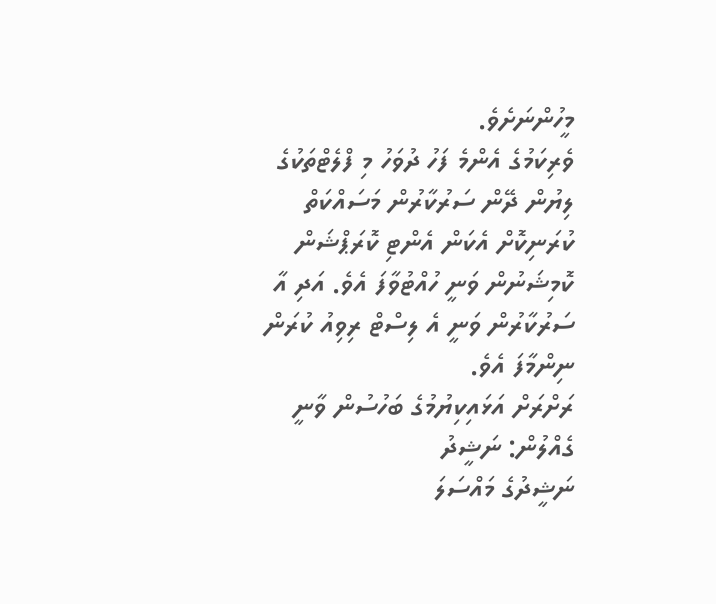މީހުންނަށެވެ.
ވެރިކަމުގެ އެންމެ ފަހު ދުވަހު މި ފްލެޓްތަކުގެ ލިޔުން ދޭން ސަރުކާރުން މަސައްކަތް ކުރަނިކޮށް އެކަން އެންޓި ކޮރަޕްޝަން ކޮމިޝަނުން ވަނީ ހުއްޓުވާފަ އެވެ. އަދި އާ ސަރުކާރުން ވަނީ އެ ލިސްޓް ރިވިއު ކުރަން ނިންމާފަ އެވެ.
ރަށްރަށް އަޅައިކިޔުމުގެ ބަހުސުން ވާނީ ގެއްލުން: ނަޝީދު
ނަޝީދުގެ މައްސަލަ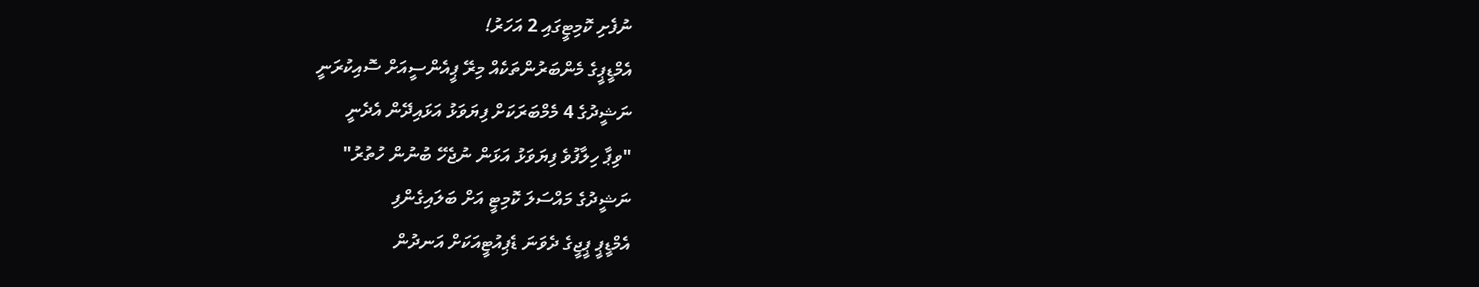ނުފެށި ކޮމިޓީގައި 2 އަހަރު!
އެމްޑީޕީގެ މެންބަރުންތަކެއް މިރޭ ޕީއެންސީއަށް ސޮއިކުރަނީ
ނަޝީދުގެ 4 މެމްބަރަކަށް ފިޔަވަޅު އަޅައިދޭން އެދެނީ
"ވިޕާ ހިލާފުވެ ފިޔަވަޅު އަޅަން ނުޖެހޭ ބުނުން ހުތުރު"
ނަޝީދުގެ މައްސަލަ ކޮމިޓީ އަށް ބަލައިގެންފި
އެމްޑީޕީ ޕީޖީގެ ދެވަނަ ޑެޕިއުޓީއަކަށް އަނދުން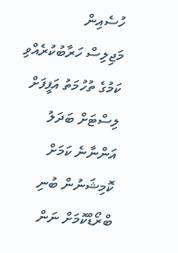ހުސެއިން
މަޖިލިސް ހަރާބުކުރެއްވި ކަމުގެ ތުހުމަތު އަފީފަށް
ލިސްޓަށް ބަދަލު އަންނާނެ ކަމަށް ކޮމިޝަނުން ބުނި
ބްރޯޑްކޮމަށް ނަން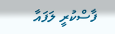ފާސްކުރީ ލަފައާ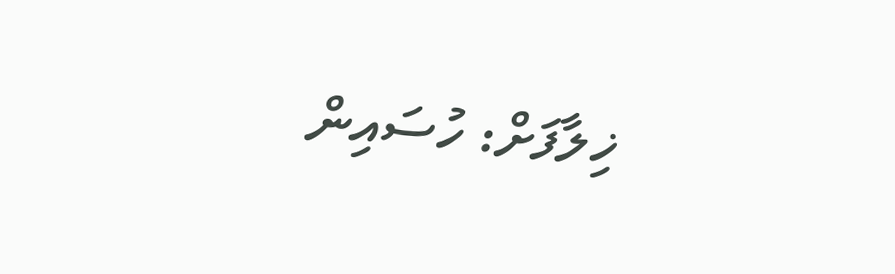ޚިލާފަށް: ހުސައިން